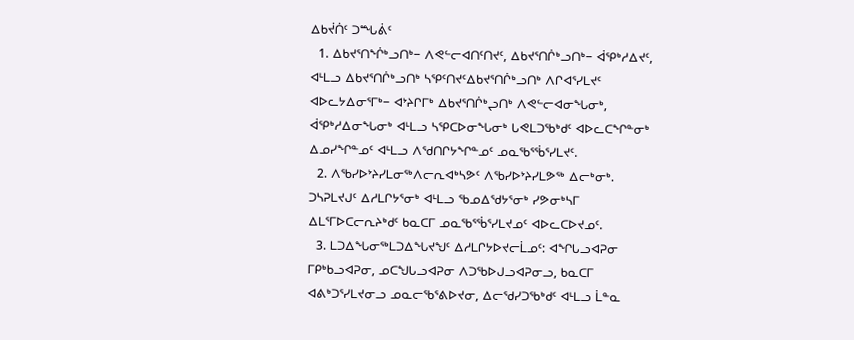ᐃᑲᔫᑏᑦ ᑐᙵᕖᑦ
  1. ᐃᑲᔪᕐᑎᖐᒃᓗᑎᒃ− ᐱᕙᓪᓕᐊᑎᑦᑎᔪᑦ, ᐃᑲᔪᕐᑎᒌᒃᓗᑎᒃ− ᐋᕿᒃᓱᐃᔪᑦ, ᐊᒻᒪᓗ ᐃᑲᔪᕐᑎᒌᒃᓗᑎᒃ ᓴᕿᑦᑎᔪᑦᐃᑲᔪᕐᑎᒌᒃᓗᑎᒃ ᐱᒋᐊᕐᓯᒪᔪᑦ ᐊᐅᓚᔭᐃᓂᕐᒥᒃ− ᐊᔾᔨᒋᒥᒃ ᐃᑲᔪᕐᑎᒌᒃᖢᑎᒃ ᐱᕙᓪᓕᐊᓂᖓᓂᒃ, ᐋᕿᒃᓱᐃᓂᖓᓂᒃ ᐊᒻᒪᓗ ᓴᕿᑕᐅᓂᖓᓂᒃ ᒐᕙᒪᑐᖃᒃᑯᑦ ᐊᐅᓚᑕᖏᓐᓂᒃ ᐃᓄᓯᖏᓐᓄᑦ ᐊᒻᒪᓗ ᐱᖁᑎᒋᔭᖏᓐᓄᑦ ᓄᓇᖃᕐᖄᕐᓯᒪᔪᑦ.
  2. ᐱᖃᓯᐅᔾᔨᓯᒪᓂᖅᐱᓕᕆᐊᒃᓴᕗᑦ ᐱᖃᓯᐅᔾᔨᓯᒪᕗᖅ ᐃᓕᒃᓂᒃ. ᑐᓴᕈᒪᔪᒍᑦ ᐃᓱᒪᒋᔭᕐᓂᒃ ᐊᒻᒪᓗ ᖃᓄᐃᖁᔭᕐᓂᒃ ᓯᕗᓂᒃᓴᒥ ᐃᒪᕐᒥᐅᑕᓕᕆᔨᒃᑯᑦ ᑲᓇᑕᒥ ᓄᓇᖃᕐᖄᕐᓯᒪᔪᓄᑦ ᐊᐅᓚᑕᐅᔪᓄᑦ.
  3. ᒪᑐᐃᖓᓂᖅᒪᑐᐃᖓᔪᖑᑦ ᐃᓱᒪᒋᔭᐅᔪᓕᒫᓄᑦ: ᐊᖏᒐᓗᐊᕈᓂ ᒥᑭᒃᑲᓗᐊᕈᓂ, ᓄᑕᖑᒐᓗᐊᕈᓂ ᐱᑐᖃᐅᒍᓗᐊᕈᓂᓗ, ᑲᓇᑕᒥ ᐊᕕᒃᑐᕐᓯᒪᔪᓂᓗ ᓄᓇᓕᖃᕐᕕᐅᔪᓂ, ᐃᓕᖁᓯᑐᖃᒃᑯᑦ ᐊᒻᒪᓗ ᒫᓐᓇ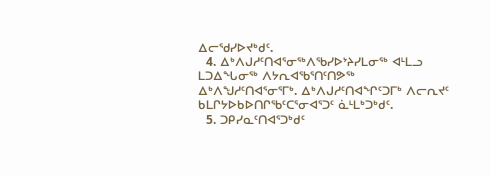ᐃᓕᖁᓯᐅᔪᒃᑯᑦ.
  4. ᐃᒃᐱᒍᓱᑦᑎᐊᕐᓂᖅᐱᖃᓯᐅᔾᔨᓯᒪᓂᖅ ᐊᒻᒪᓗ ᒪᑐᐃᖓᓂᖅ ᐱᔭᕆᐊᖃᕐᑎᑦᑎᕗᖅ ᐃᒃᐱᖑᓱᑦᑎᐊᕐᓂᕐᒥᒃ. ᐃᒃᐱᒍᓱᑦᑎᐊᖏᑦᑐᒥᒃ ᐱᓕᕆᔪᑦ ᑲᒪᒋᔭᐅᑲᐅᑎᒋᖃᑦᑕᕐᓂᐊᕐᑐᑦ ᓈᒻᒪᒃᑐᒃᑯᑦ.
  5. ᑐᑭᓯᓇᑦᑎᐊᕐᑐᒃᑯᑦ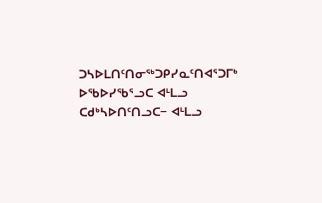ᑐᓴᐅᒪᑎᑦᑎᓂᖅᑐᑭᓯᓇᑦᑎᐊᕐᑐᒥᒃ ᐅᖃᐅᓯᖃᕐᓗᑕ ᐊᒻᒪᓗ ᑕᑯᒃᓴᐅᑎᑦᑎᓗᑕ− ᐊᒻᒪᓗ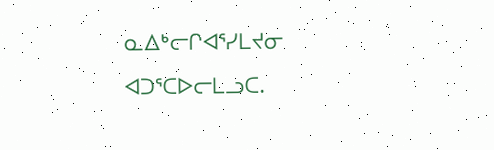ᓇᐃᒃᓕᒋᐊᕐᓯᒪᔪᓂ ᐊᑐᕐᑕᐅᓕᒪᓗᑕ.